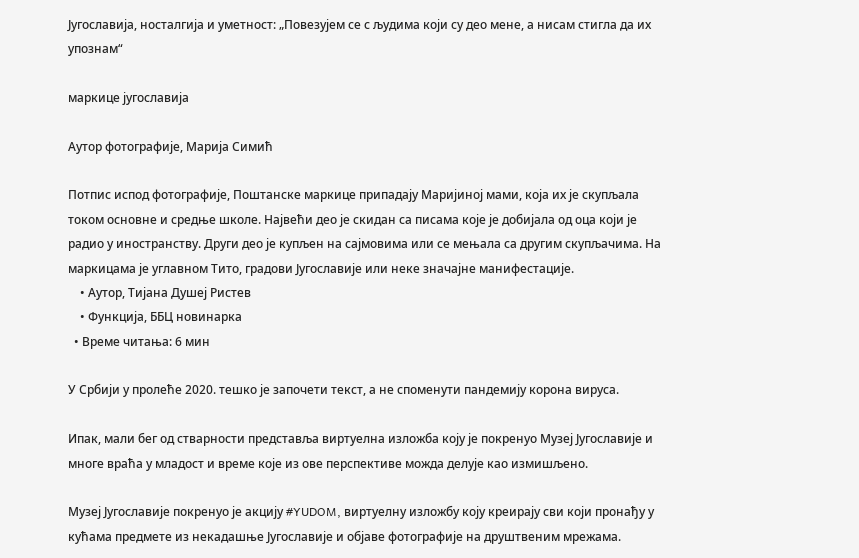Југославија, носталгија и уметност: „Повезујем се с људима који су део мене, а нисам стигла да их упознам“

маркице југославија

Аутор фотографије, Марија Симић

Потпис испод фотографије, Поштанске маркице припадају Маријиној мами, која их је скупљала током основне и средње школе. Највећи део је скидан са писама које је добијала од оца који је радио у иностранству. Други део је купљен на сајмовима или се мењала са другим скупљачима. На маркицама је углавном Тито, градови Југославије или неке значајне манифестације.
    • Аутор, Тијана Душеј Ристев
    • Функција, ББЦ новинарка
  • Време читања: 6 мин

У Србији у пролеће 2020. тешко је започети текст, а не споменути пандемију корона вируса.

Ипак, мали бег од стварности представља виртуелна изложба коју је покренуо Музеј Југославије и многе враћа у младост и време које из ове перспективе можда делује као измишљено.

Музеј Југославије покренуо је акцију #YUDOM, виртуелну изложбу коју креирају сви који пронађу у кућама предмете из некадашње Југославије и објаве фотографије на друштвеним мрежама.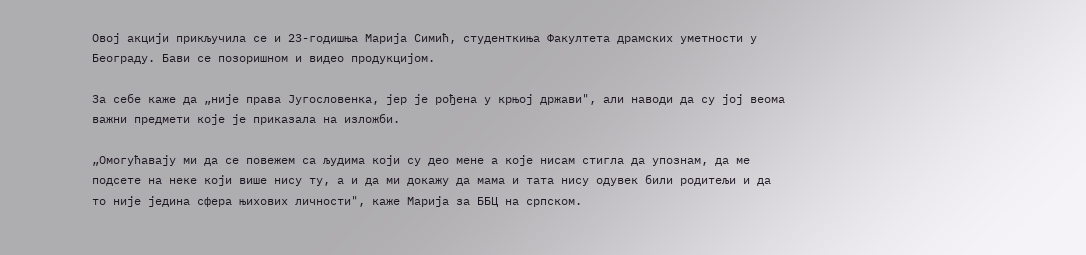Овој акцији прикључила се и 23-годишња Марија Симић, студенткиња Факултета драмских уметности у Београду. Бави се позоришном и видео продукцијом.

За себе каже да „није права Југословенка, јер је рођена у крњој држави", али наводи да су јој веома важни предмети које је приказала на изложби.

„Омогућавају ми да се повежем са људима који су део мене а које нисам стигла да упознам, да ме подсете на неке који више нису ту, а и да ми докажу да мама и тата нису одувек били родитељи и да то није једина сфера њихових личности", каже Марија за ББЦ на српском.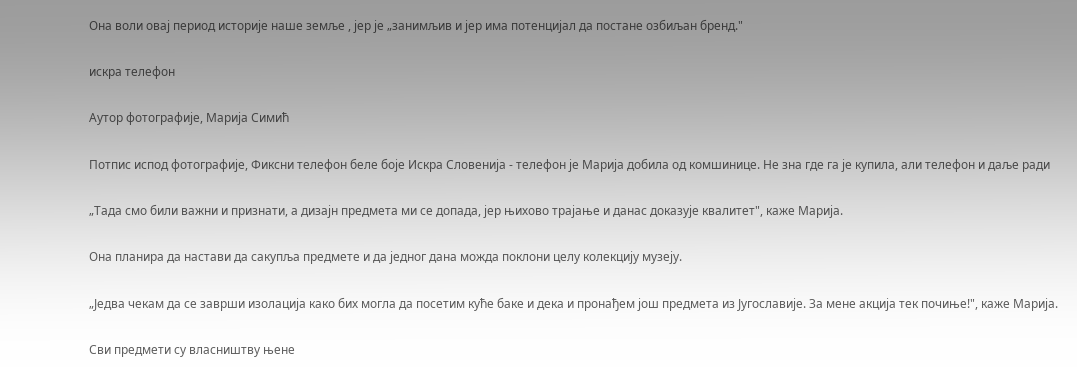Она воли овај период историје наше земље , јер је „занимљив и јер има потенцијал да постане озбиљан бренд."

искра телефон

Аутор фотографије, Марија Симић

Потпис испод фотографије, Фиксни телефон беле боје Искра Словенија - телефон је Марија добила од комшинице. Не зна где га је купила, али телефон и даље ради

„Тада смо били важни и признати, а дизајн предмета ми се допада, јер њихово трајање и данас доказује квалитет", каже Марија.

Она планира да настави да сакупља предмете и да једног дана можда поклони целу колекцију музеју.

„Једва чекам да се заврши изолација како бих могла да посетим куће баке и дека и пронађем још предмета из Југославије. За мене акција тек почиње!", каже Марија.

Сви предмети су власништву њене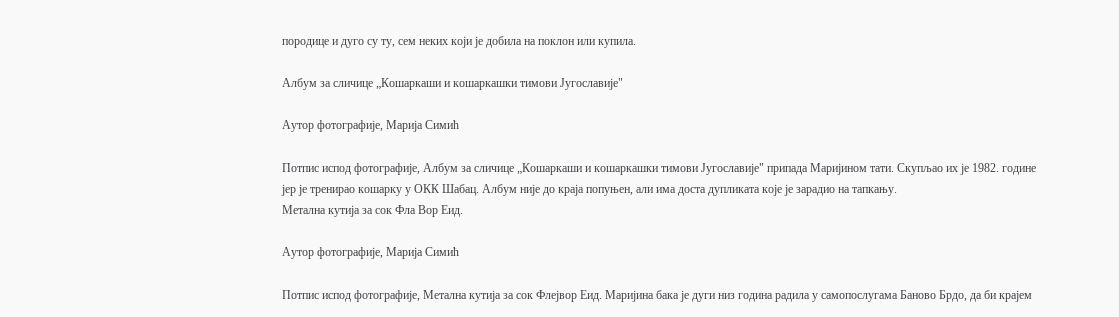породице и дуго су ту, сем неких који је добила на поклон или купила.

Албум за сличице „Кошаркаши и кошаркашки тимови Југославије"

Аутор фотографије, Марија Симић

Потпис испод фотографије, Албум за сличице „Кошаркаши и кошаркашки тимови Југославије" припада Маријином тати. Скупљао их је 1982. године јер је тренирао кошарку у ОКК Шабац. Албум није до краја попуњен, али има доста дупликата које је зарадио на тапкању.
Метална кутија за сок Фла Вор Еид.

Аутор фотографије, Марија Симић

Потпис испод фотографије, Метална кутија за сок Флејвор Еид. Маријина бака је дуги низ година радила у самопослугама Баново Брдо, да би крајем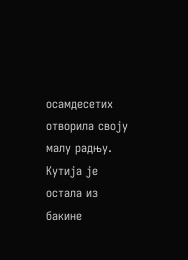осамдесетих отворила своју малу радњу. Кутија је остала из бакине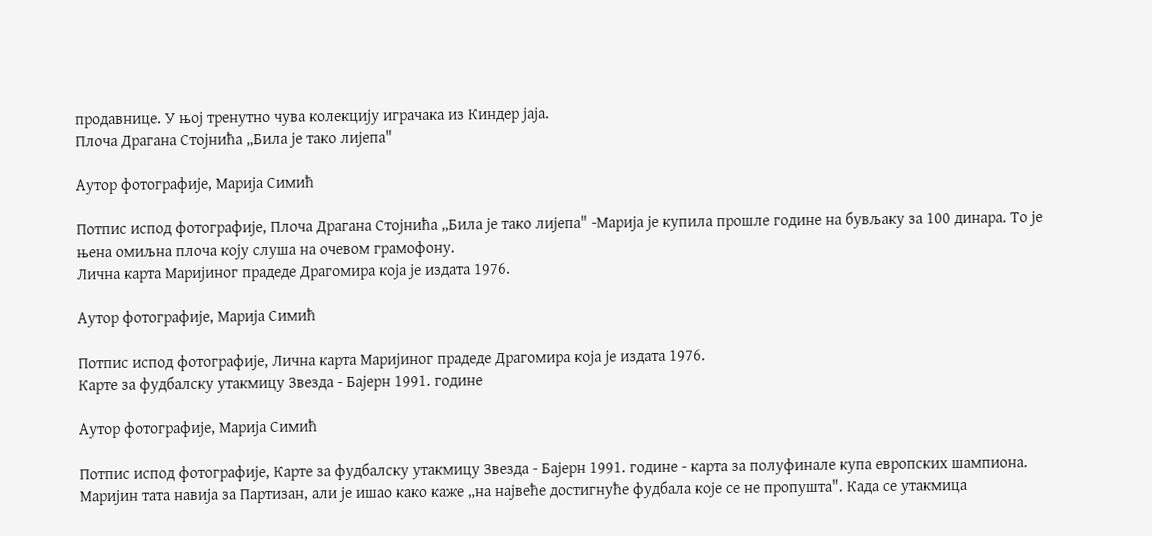продавнице. У њој тренутно чува колекцију играчака из Киндер јаја.
Плоча Драгана Стојнића „Била је тако лијепа"

Аутор фотографије, Марија Симић

Потпис испод фотографије, Плоча Драгана Стојнића „Била је тако лијепа" -Марија је купила прошле године на бувљаку за 100 динара. То је њена омиљна плоча коју слуша на очевом грамофону.
Лична карта Маријиног прадеде Драгомира која је издата 1976.

Аутор фотографије, Марија Симић

Потпис испод фотографије, Лична карта Маријиног прадеде Драгомира која је издата 1976.
Карте за фудбалску утакмицу Звезда - Бајерн 1991. године

Аутор фотографије, Марија Симић

Потпис испод фотографије, Карте за фудбалску утакмицу Звезда - Бајерн 1991. године - карта за полуфинале купа европских шампиона. Маријин тата навија за Партизан, али је ишао како каже „на највеће достигнуће фудбала које се не пропушта". Када се утакмица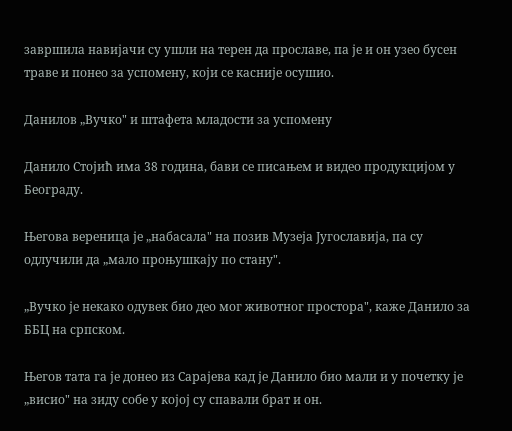завршила навијачи су ушли на терен да прославе, па је и он узео бусен траве и понео за успомену, који се касније осушио.

Данилов „Вучко" и штафета младости за успомену

Данило Стојић има 38 година, бави се писањем и видео продукцијом у Београду.

Његова вереница је „набасала" на позив Музеја Југославија, па су одлучили да „мало проњушкају по стану".

„Вучко је некако одувек био део мог животног простора", каже Данило за ББЦ на српском.

Његов тата га је донео из Сарајева кад је Данило био мали и у почетку је „висио" на зиду собе у којој су спавали брат и он.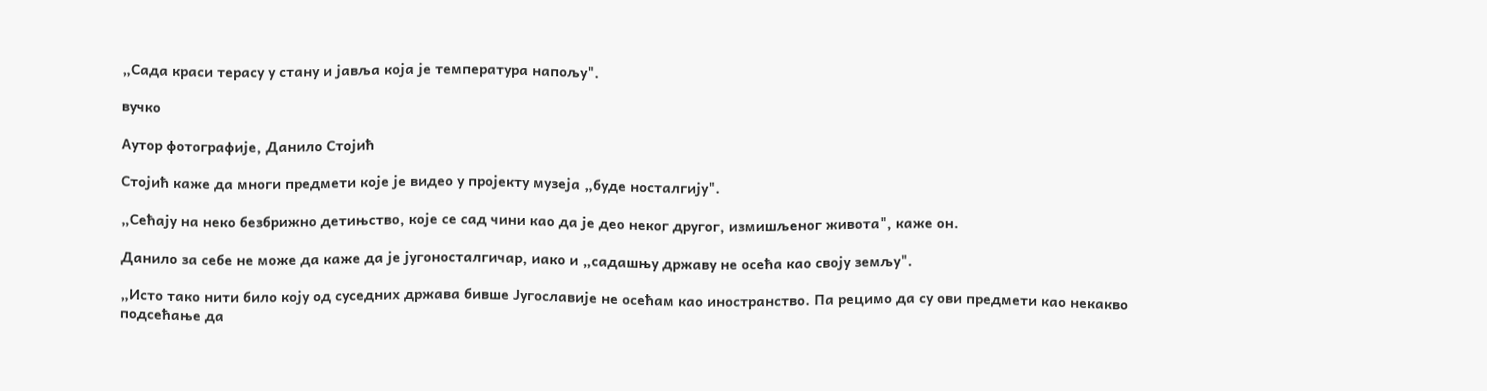„Сада краси терасу у стану и јавља која је температура напољу".

вучко

Аутор фотографије, Данило Стојић

Стојић каже да многи предмети које је видео у пројекту музеја „буде носталгију".

„Сећају на неко безбрижно детињство, које се сад чини као да је део неког другог, измишљеног живота", каже он.

Данило за себе не може да каже да је југоносталгичар, иако и „садашњу државу не осећа као своју земљу".

„Исто тако нити било коју од суседних држава бивше Југославије не осећам као иностранство. Па рецимо да су ови предмети као некакво подсећање да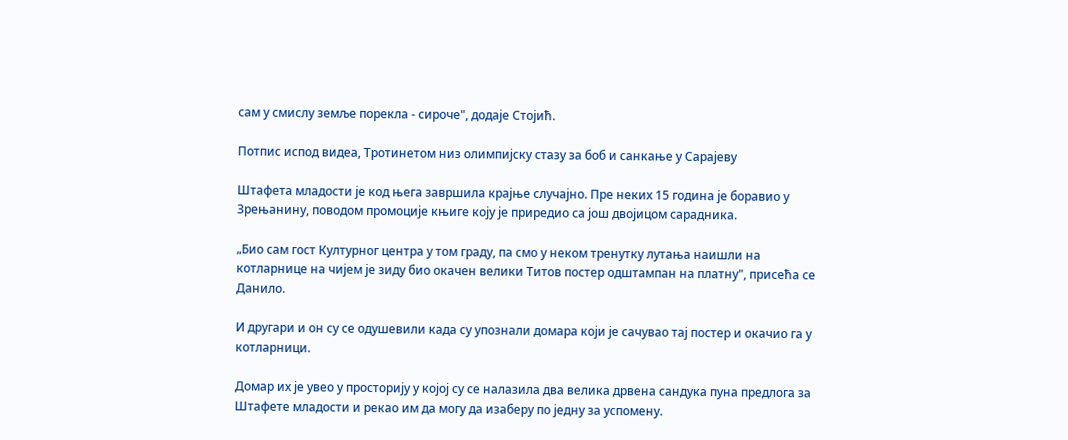сам у смислу земље порекла - сироче", додаје Стојић.

Потпис испод видеа, Тротинетом низ олимпијску стазу за боб и санкање у Сарајеву

Штафета младости је код њега завршила крајње случајно. Пре неких 15 година је боравио у Зрењанину, поводом промоције књиге коју је приредио са још двојицом сарадника.

„Био сам гост Културног центра у том граду, па смо у неком тренутку лутања наишли на котларнице на чијем је зиду био окачен велики Титов постер одштампан на платну", присећа се Данило.

И другари и он су се одушевили када су упознали домара који је сачувао тај постер и окачио га у котларници.

Домар их је увео у просторију у којој су се налазила два велика дрвена сандука пуна предлога за Штафете младости и рекао им да могу да изаберу по једну за успомену.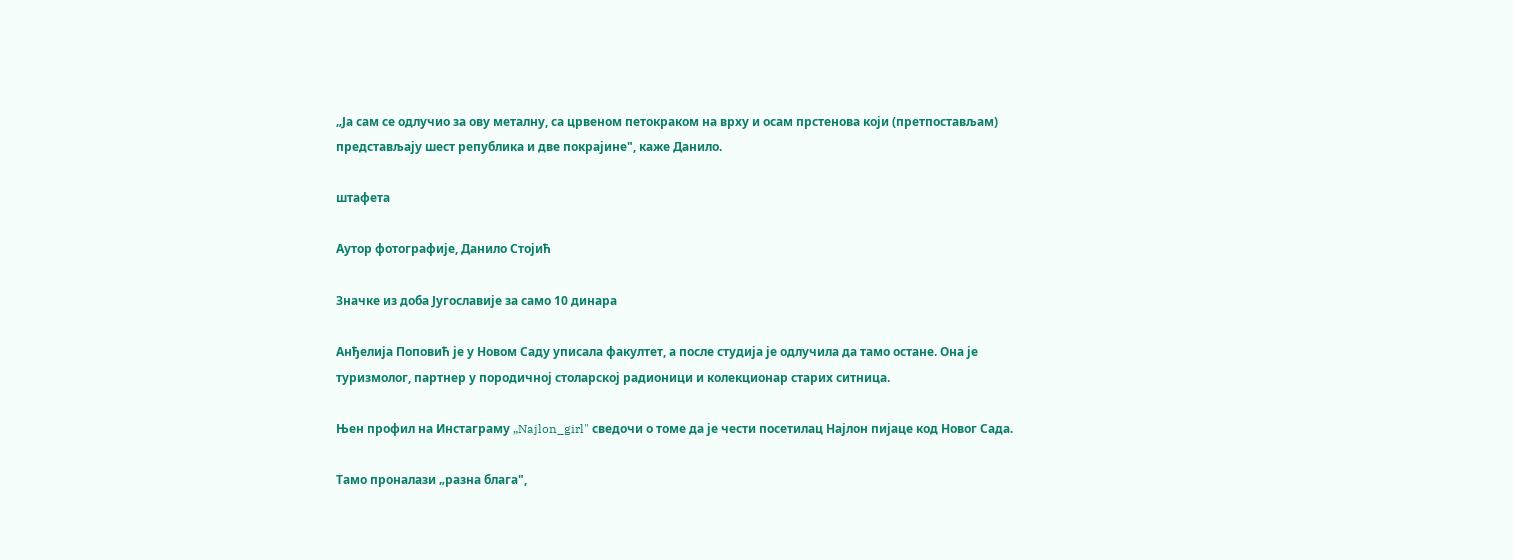„Ја сам се одлучио за ову металну, са црвеном петокраком на врху и осам прстенова који (претпостављам) представљају шест република и две покрајине", каже Данило.

штафета

Аутор фотографије, Данило Стојић

Значке из доба Југославије за само 10 динара

Анђелија Поповић је у Новом Саду уписала факултет, а после студија је одлучила да тамо остане. Она је туризмолог, партнер у породичној столарској радионици и колекционар старих ситница.

Њен профил на Инстаграму „Najlon_girl" сведочи о томе да је чести посетилац Најлон пијаце код Новог Сада.

Тамо проналази „разна блага",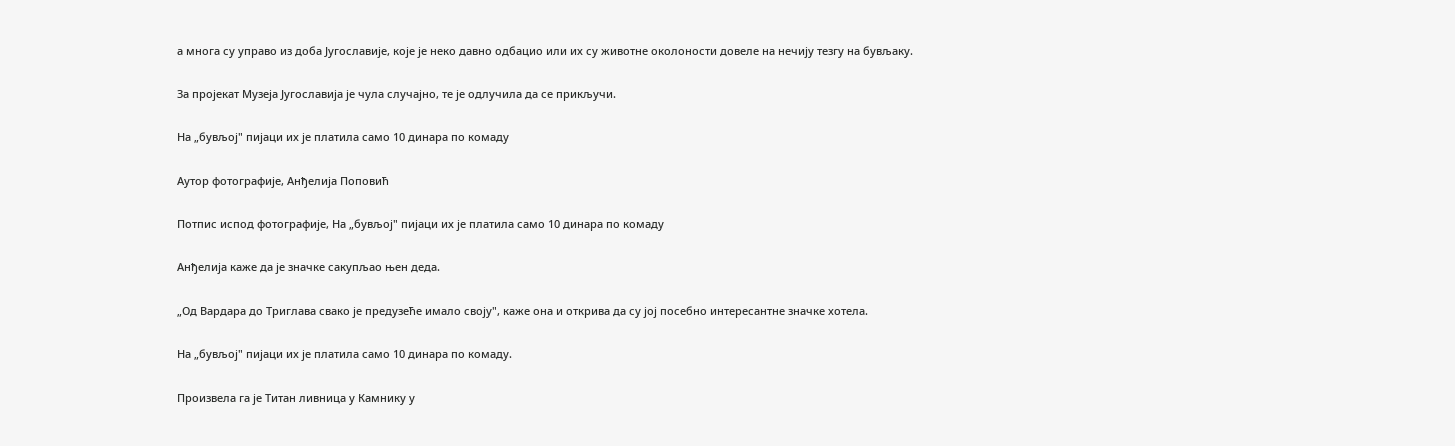а многа су управо из доба Југославије, које је неко давно одбацио или их су животне околоности довеле на нечију тезгу на бувљаку.

За пројекат Музеја Југославија је чула случајно, те је одлучила да се прикључи.

На „бувљој" пијаци их је платила само 10 динара по комаду

Аутор фотографије, Анђелија Поповић

Потпис испод фотографије, На „бувљој" пијаци их је платила само 10 динара по комаду

Анђелија каже да је значке сакупљао њен деда.

„Од Вардара до Триглава свако је предузеће имало своју", каже она и открива да су јој посебно интересантне значке хотела.

На „бувљој" пијаци их је платила само 10 динара по комаду.

Произвела га је Титан ливница у Камнику у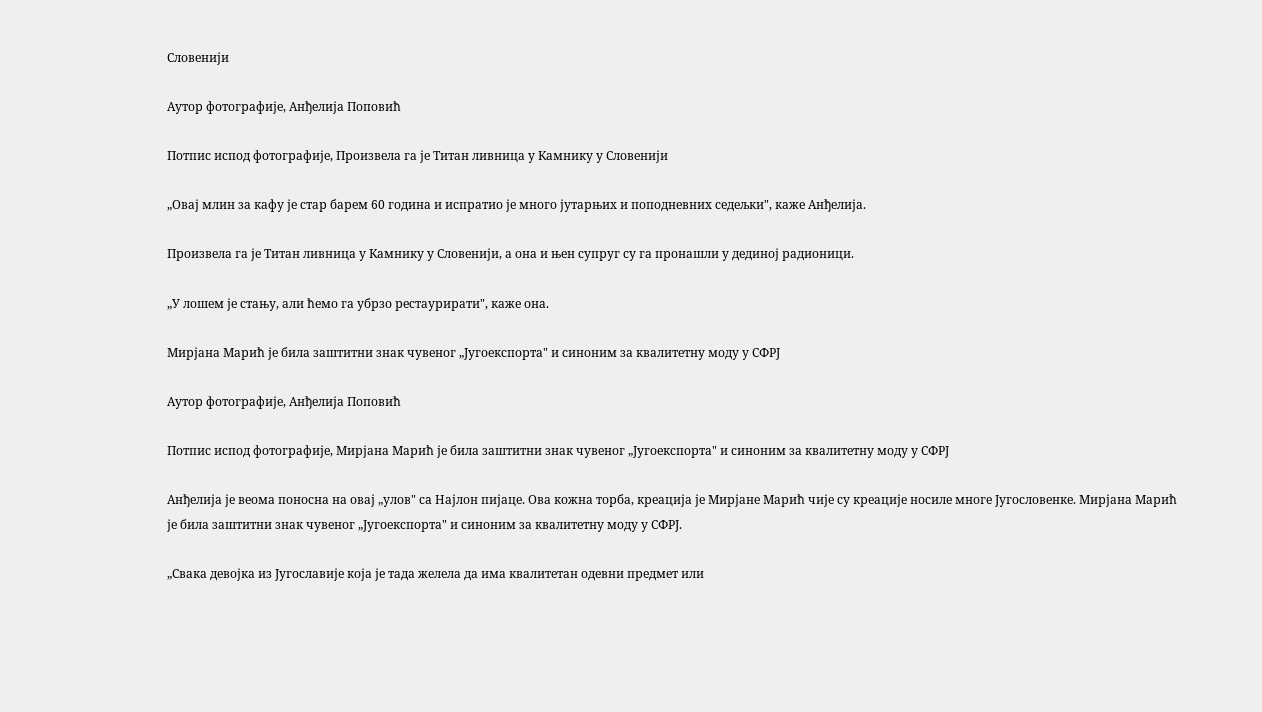Словенији

Аутор фотографије, Анђелија Поповић

Потпис испод фотографије, Произвела га је Титан ливница у Камнику у Словенији

„Овај млин за кафу је стар барем 60 година и испратио је много јутарњих и поподневних седељки", каже Анђелија.

Произвела га је Титан ливница у Камнику у Словенији, а она и њен супруг су га пронашли у дединој радионици.

„У лошем је стању, али ћемо га убрзо рестаурирати", каже она.

Мирјана Марић је била заштитни знак чувеног „Југоекспорта" и синоним за квалитетну моду у СФРЈ

Аутор фотографије, Анђелија Поповић

Потпис испод фотографије, Мирјана Марић је била заштитни знак чувеног „Југоекспорта" и синоним за квалитетну моду у СФРЈ

Анђелија је веома поносна на овај „улов" сa Најлон пијаце. Ова кожна торба, креација је Мирјане Марић чије су креације носиле многе Југословенке. Мирјана Марић је била заштитни знак чувеног „Југоекспорта" и синоним за квалитетну моду у СФРЈ.

„Свака девојка из Југославије која је тада желела да има квалитетан одевни предмет или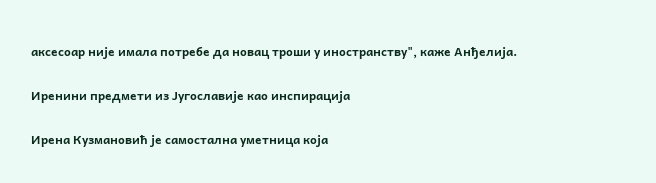аксесоар није имала потребе да новац троши у иностранству", каже Анђелија.

Иренини предмети из Југославије као инспирација

Ирена Кузмановић је самостална уметница која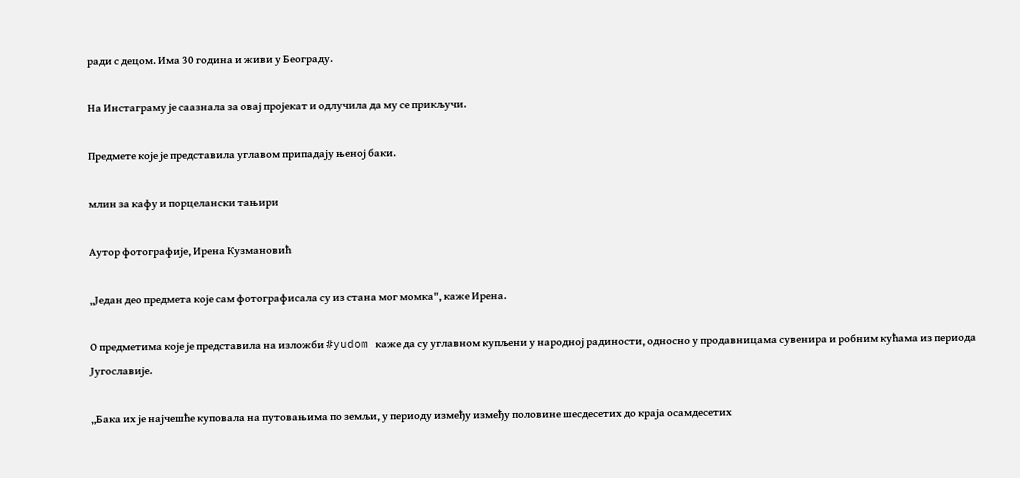ради с децом. Има 30 година и живи у Београду.

На Инстаграму је саазнала за овај пројекат и одлучила да му се прикључи.

Предмете које је представила углавом припадају њеној баки.

млин за кафу и порцелански тањири

Аутор фотографије, Ирена Кузмановић

„Један део предмета које сам фотографисала су из стана мог момка", каже Ирена.

О предметима које је представила на изложби #yudom каже да су углавном купљени у народној радиности, односно у продавницама сувенира и робним кућама из периода Југославије.

„Бака их је најчешће куповала на путовањима по земљи, у периоду између између половине шесдесетих до краја осамдесетих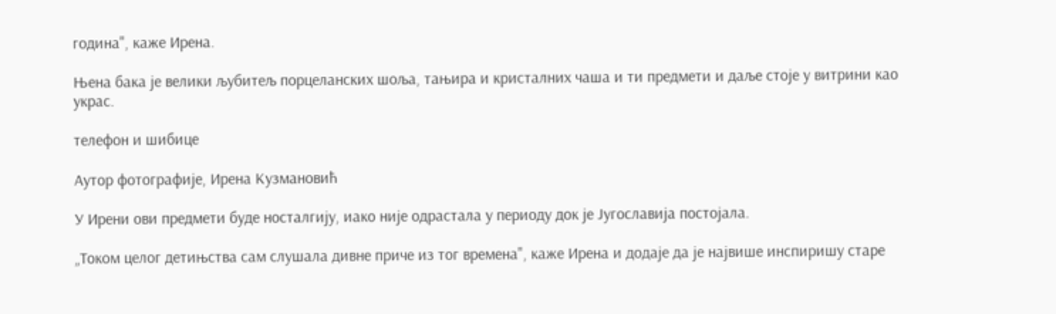година", каже Ирена.

Њена бака је велики љубитељ порцеланских шоља, тањира и кристалних чаша и ти предмети и даље стоје у витрини као украс.

телефон и шибице

Аутор фотографије, Ирена Кузмановић

У Ирени ови предмети буде носталгију, иако није одрастала у периоду док је Југославија постојала.

„Током целог детињства сам слушала дивне приче из тог времена", каже Ирена и додаје да је највише инспиришу старе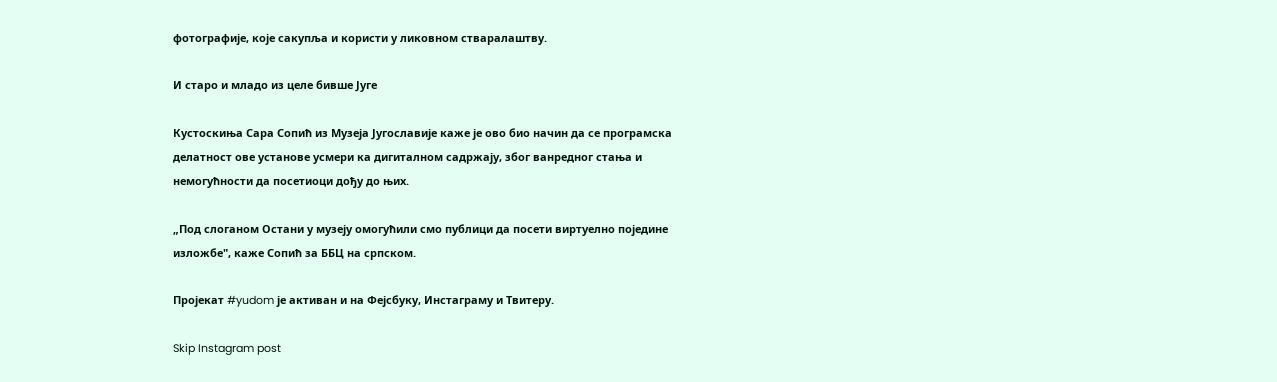фотографије, које сакупља и користи у ликовном стваралаштву.

И старо и младо из целе бивше Југе

Кустоскиња Сара Сопић из Музеја Југославије каже је ово био начин да се програмска делатност ове установе усмери ка дигиталном садржају, због ванредног стања и немогућности да посетиоци дођу до њих.

„Под слоганом Остани у музеју омогућили смо публици да посети виртуелно поједине изложбе", каже Сопић за ББЦ на српском.

Пројекат #yudom је активан и на Фејсбуку, Инстаграму и Твитеру.

Skip Instagram post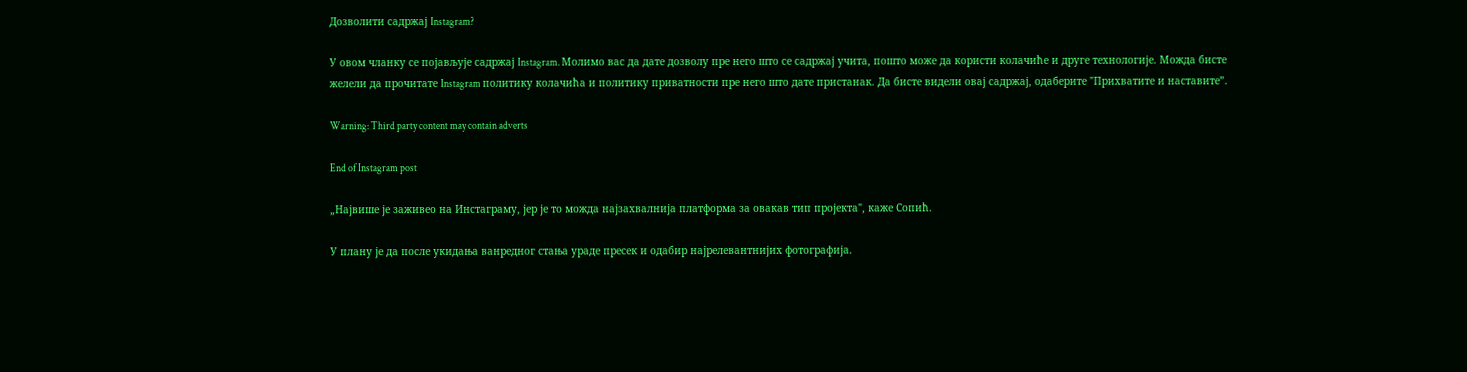Дозволити садржај Instagram?

У овом чланку се појављује садржај Instagram. Молимо вас да дате дозволу пре него што се садржај учита, пошто може да користи колачиће и друге технологије. Можда бисте желели да прочитате Instagram политику колачића и политику приватности пре него што дате пристанак. Да бисте видели овај садржај, одаберите "Прихватите и наставите”.

Warning: Third party content may contain adverts

End of Instagram post

„Највише је заживеo на Инстаграму, јер је то можда најзахвалнија платформа за овакав тип пројекта", каже Сопић.

У плану је да после укидања ванредног стања ураде пресек и одабир најрелевантнијих фотографија.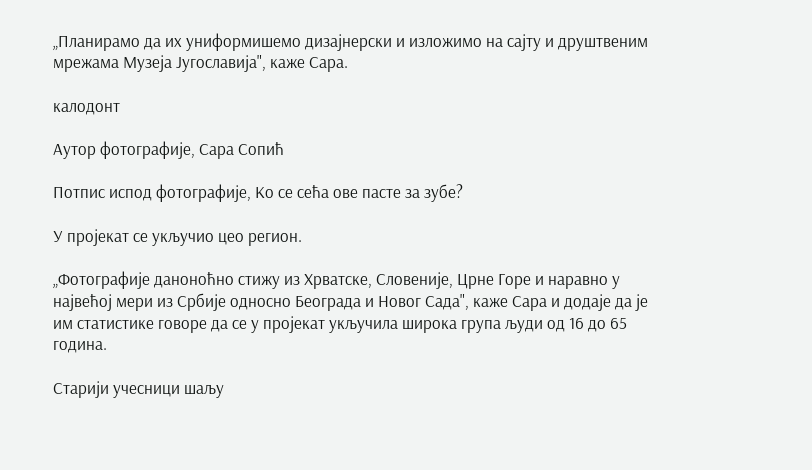„Планирамо да их униформишемо дизајнерски и изложимо на сајту и друштвеним мрежама Музеја Југославија", каже Сара.

калодонт

Аутор фотографије, Сара Сопић

Потпис испод фотографије, Ко се сећа ове пасте за зубе?

У пројекат се укључио цео регион.

„Фотографије даноноћно стижу из Хрватске, Словеније, Црне Горе и наравно у највећој мери из Србије односно Београда и Новог Сада", каже Сара и додаје да је им статистике говоре да се у пројекат укључила широка група људи од 16 до 65 година.

Старији учесници шаљу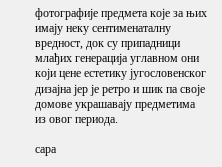фотографије предмета које за њих имају неку сентименаталну вредност, док су припадници млађих генерација углавном они који цене естетику југословенског дизајна јер је ретро и шик па своје домове украшавају предметима из овог периода.

сара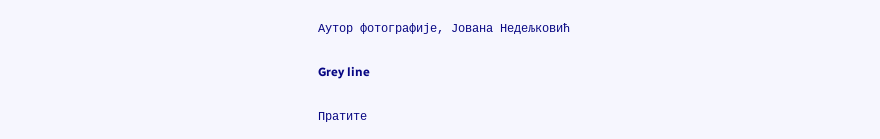Аутор фотографије, Јована Недељковић

Grey line

Пратите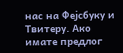нас на Фејсбуку и Твитеру. Ако имате предлог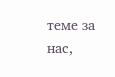теме за нас,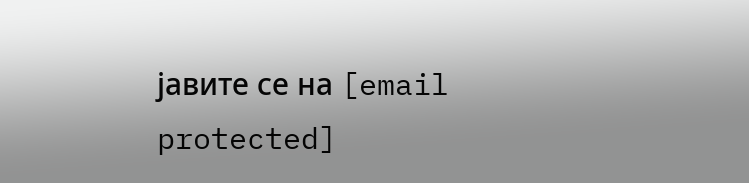јавите се на [email protected]